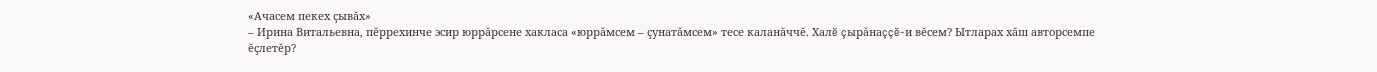«Ачасем пекех çывăх»
– Ирина Витальевна, пĕррехинче эсир юррăрсене хакласа «юррăмсем – çунатăмсем» тесе каланăччĕ. Халĕ çырăнаççĕ-и вĕсем? Ытларах хăш авторсемпе ĕçлетĕр?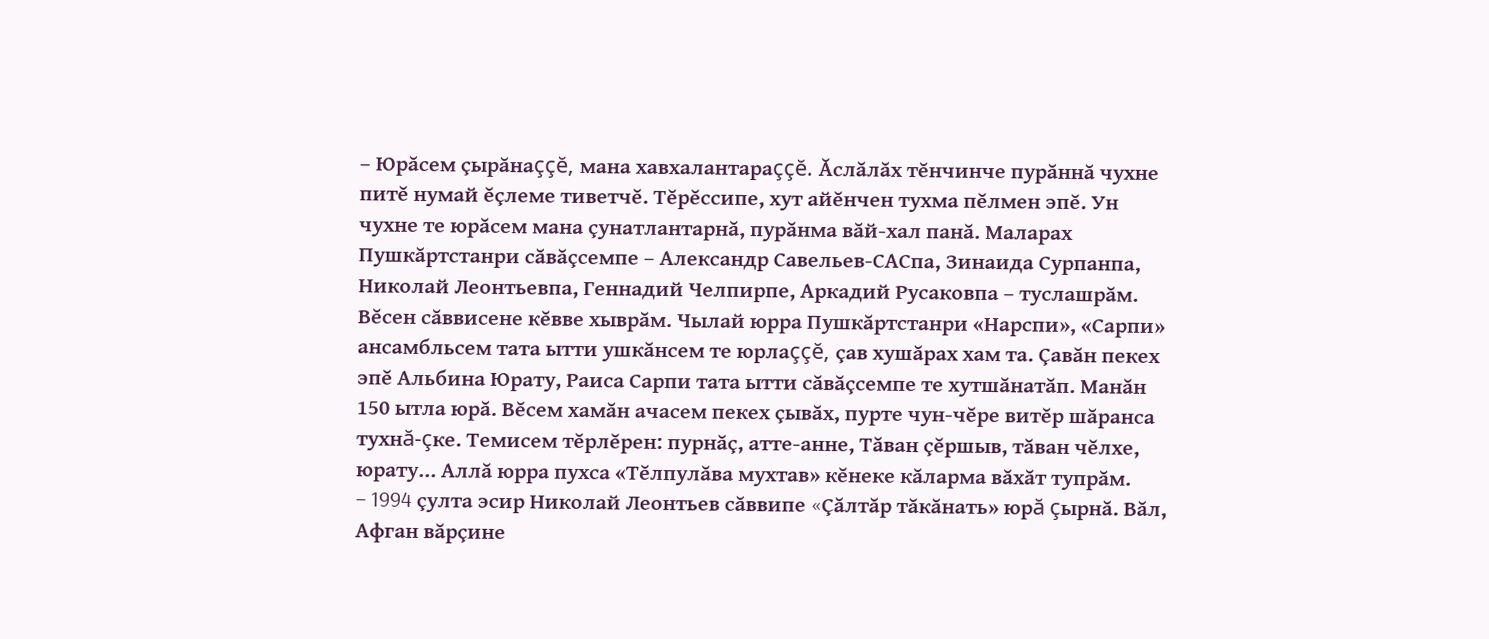– Юрăсем çырăнаççĕ, мана хавхалантараççĕ. Ăслăлăх тĕнчинче пурăннă чухне питĕ нумай ĕçлеме тиветчĕ. Тĕрĕссипе, хут айĕнчен тухма пĕлмен эпĕ. Ун чухне те юрăсем мана çунатлантарнă, пурăнма вăй-хал панă. Маларах Пушкăртстанри сăвăçсемпе – Александр Савельев-САСпа, Зинаида Сурпанпа, Николай Леонтьевпа, Геннадий Челпирпе, Аркадий Русаковпа – туслашрăм. Вĕсен сăввисене кĕвве хыврăм. Чылай юрра Пушкăртстанри «Нарспи», «Сарпи» ансамбльсем тата ытти ушкăнсем те юрлаççĕ, çав хушăрах хам та. Çавăн пекех эпĕ Альбина Юрату, Раиса Сарпи тата ытти сăвăçсемпе те хутшăнатăп. Манăн 150 ытла юрă. Вĕсем хамăн ачасем пекех çывăх, пурте чун-чĕре витĕр шăранса тухнă-çке. Темисем тĕрлĕрен: пурнăç, атте-анне, Тăван çĕршыв, тăван чĕлхе, юрату… Аллă юрра пухса «Тĕлпулăва мухтав» кĕнеке кăларма вăхăт тупрăм.
– 1994 çулта эсир Николай Леонтьев сăввипе «Çăлтăр тăкăнать» юрă çырнă. Вăл, Афган вăрçине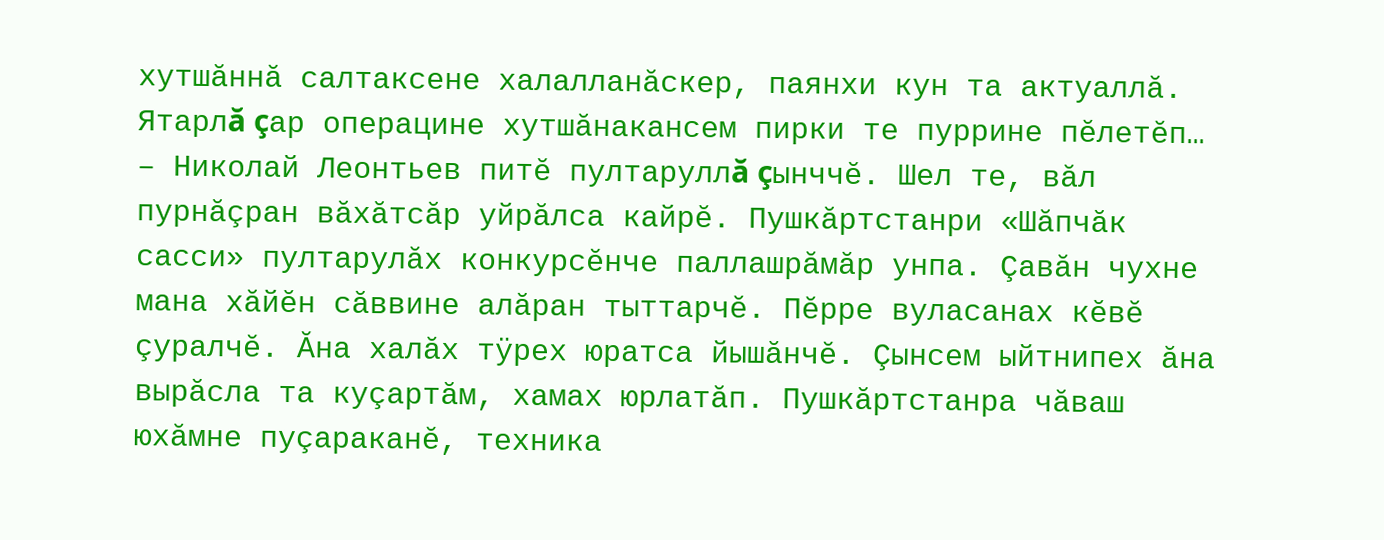хутшăннă салтаксене халалланăскер, паянхи кун та актуаллă. Ятарлă çар операцине хутшăнакансем пирки те пуррине пĕлетĕп…
– Николай Леонтьев питĕ пултаруллă çынччĕ. Шел те, вăл пурнăçран вăхăтсăр уйрăлса кайрĕ. Пушкăртстанри «Шăпчăк сасси» пултарулăх конкурсĕнче паллашрăмăр унпа. Çавăн чухне мана хăйĕн сăввине алăран тыттарчĕ. Пĕрре вуласанах кĕвĕ çуралчĕ. Ăна халăх тÿрех юратса йышăнчĕ. Çынсем ыйтнипех ăна вырăсла та куçартăм, хамах юрлатăп. Пушкăртстанра чăваш юхăмне пуçараканĕ, техника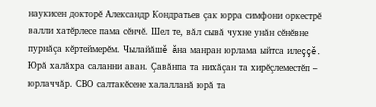наукисен докторĕ Александр Кондратьев çак юрра симфони оркестрĕ валли хатĕрлесе пама сĕнчĕ. Шел те, вăл сывă чухне унăн сĕнĕвне пурнăçа кĕртеймерĕм. Чылайăшĕ ăна манран юрлама ыйтса илеççĕ. Юрă халăхра саланни аван. Çавăнпа та нихăçан та хирĕçлеместĕп – юрлаччăр. СВО салтакĕсене халалланă юрă та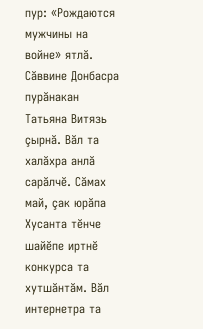пур: «Рождаются мужчины на войне» ятлă. Сăввине Донбасра пурăнакан Татьяна Витязь çырнă. Вăл та халăхра анлă сарăлчĕ. Сăмах май, çак юрăпа Хусанта тĕнче шайĕпе иртнĕ конкурса та хутшăнтăм. Вăл интернетра та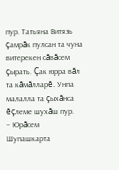пур. Татьяна Витязь çамрăк пулсан та чуна витерекен сăвăсем çырать. Çак юрра вăл та кăмăлларĕ. Унпа малалла та çыхăнса ĕçлеме шухăш пур.
– Юрăсем Шупашкарта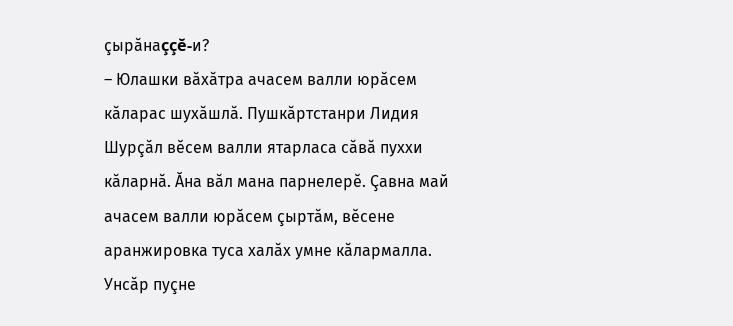çырăнаççĕ-и?
– Юлашки вăхăтра ачасем валли юрăсем кăларас шухăшлă. Пушкăртстанри Лидия Шурçăл вĕсем валли ятарласа сăвă пуххи кăларнă. Ăна вăл мана парнелерĕ. Çавна май ачасем валли юрăсем çыртăм, вĕсене аранжировка туса халăх умне кăлармалла. Унсăр пуçне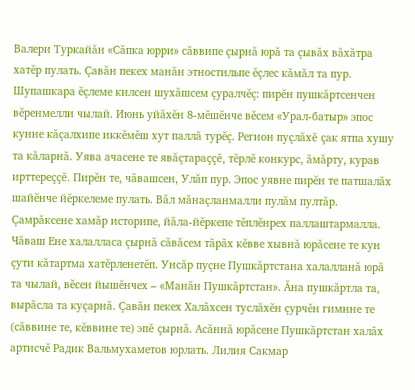Валери Туркайăн «Сăпка юрри» сăввипе çырнă юрă та çывăх вăхăтра хатĕр пулать. Çавăн пекех манăн этностильпе ĕçлес кăмăл та пур. Шупашкара ĕçлеме килсен шухăшсем çуралчĕç: пирĕн пушкăртсенчен вĕренмелли чылай. Июнь уйăхĕн 8-мĕшĕнче вĕсем «Урал-батыр» эпос кунне кăçалхипе иккĕмĕш хут паллă турĕç. Регион пуçлăхĕ çак ятпа хушу та кăларнă. Уява ачасене те явăçтараççĕ, тĕрлĕ конкурс, ăмăрту, курав ирттереççĕ. Пирĕн те, чăвашсен, Улăп пур. Эпос уявне пирĕн те патшалăх шайĕнче йĕркелеме пулать. Вăл мăнаçланмалли пулăм пултăр. Çамрăксене хамăр историпе, йăла-йĕркепе тĕплĕнрех паллаштармалла. Чăваш Ене халалласа çырнă сăвăсем тăрăх кĕвве хывнă юрăсене те кун çути кăтартма хатĕрленетĕп. Унсăр пуçне Пушкăртстана халалланă юрă та чылай, вĕсен йышĕнчех – «Манăн Пушкăртстан». Ăна пушкăртла та, вырăсла та куçарнă. Çавăн пекех Халăхсен туслăхĕн çурчĕн гимнне те (сăввине те, кĕввине те) эпĕ çырнă. Асăннă юрăсене Пушкăртстан халăх артисчĕ Радик Вальмухаметов юрлать. Лилия Сакмар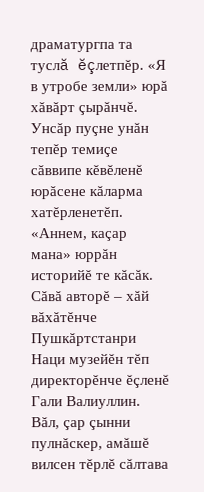драматургпа та туслă ĕçлетпĕр. «Я в утробе земли» юрă хăвăрт çырăнчĕ. Унсăр пуçне унăн тепĕр темиçе сăввипе кĕвĕленĕ юрăсене кăларма хатĕрленетĕп. «Аннем, каçар мана» юррăн историйĕ те кăсăк. Сăвă авторĕ – хăй вăхăтĕнче Пушкăртстанри Наци музейĕн тĕп директорĕнче ĕçленĕ Гали Валиуллин. Вăл, çар çынни пулнăскер, амăшĕ вилсен тĕрлĕ сăлтава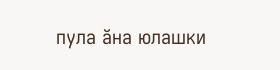пула ăна юлашки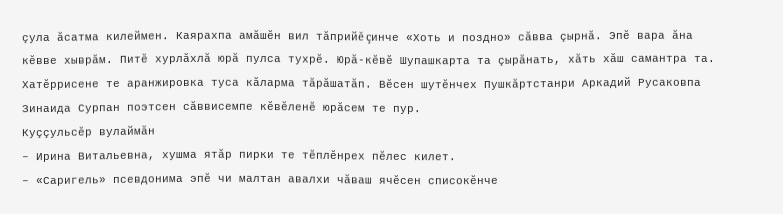çула ăсатма килеймен. Каярахпа амăшĕн вил тăприйĕ çинче «Хоть и поздно» сăвва çырнă. Эпĕ вара ăна кĕвве хыврăм. Питĕ хурлăхлă юрă пулса тухрĕ. Юрă-кĕвĕ Шупашкарта та çырăнать, хăть хăш самантра та. Хатĕррисене те аранжировка туса кăларма тăрăшатăп. Вĕсен шутĕнчех Пушкăртстанри Аркадий Русаковпа Зинаида Сурпан поэтсен сăввисемпе кĕвĕленĕ юрăсем те пур.
Куççульсĕр вулаймăн
– Ирина Витальевна, хушма ятăр пирки те тĕплĕнрех пĕлес килет.
– «Саригель» псевдонима эпĕ чи малтан авалхи чăваш ячĕсен списокĕнче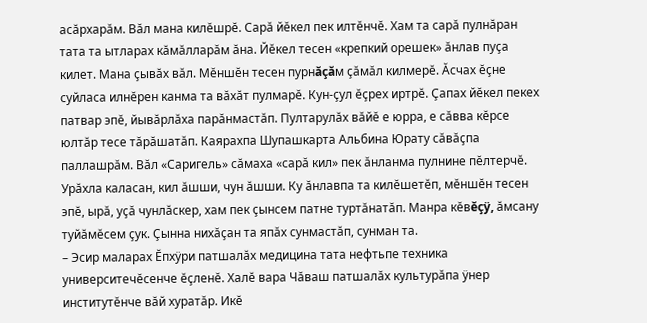асăрхарăм. Вăл мана килĕшрĕ. Сарă йĕкел пек илтĕнчĕ. Хам та сарă пулнăран тата та ытларах кăмăлларăм ăна. Йĕкел тесен «крепкий орешек» ăнлав пуçа килет. Мана çывăх вăл. Мĕншĕн тесен пурнăçăм çăмăл килмерĕ. Ăсчах ĕçне суйласа илнĕрен канма та вăхăт пулмарĕ. Кун-çул ĕçрех иртрĕ. Çапах йĕкел пекех патвар эпĕ, йывăрлăха парăнмастăп. Пултарулăх вăйĕ е юрра, е сăвва кĕрсе юлтăр тесе тăрăшатăп. Каярахпа Шупашкарта Альбина Юрату сăвăçпа паллашрăм. Вăл «Саригель» сăмаха «сарă кил» пек ăнланма пулнине пĕлтерчĕ. Урăхла каласан, кил ăшши, чун ăшши. Ку ăнлавпа та килĕшетĕп, мĕншĕн тесен эпĕ, ырă, уçă чунлăскер, хам пек çынсем патне туртăнатăп. Манра кĕвĕçÿ, ăмсану туйăмĕсем çук. Çынна нихăçан та япăх сунмастăп, сунман та.
– Эсир маларах Ĕпхÿри патшалăх медицина тата нефтьпе техника университечĕсенче ĕçленĕ. Халĕ вара Чăваш патшалăх культурăпа ÿнер институтĕнче вăй хуратăр. Икĕ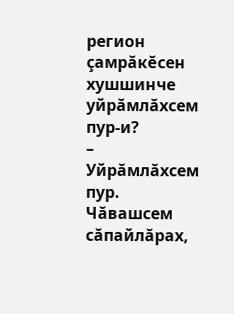регион çамрăкĕсен хушшинче уйрăмлăхсем пур-и?
– Уйрăмлăхсем пур. Чăвашсем сăпайлăрах,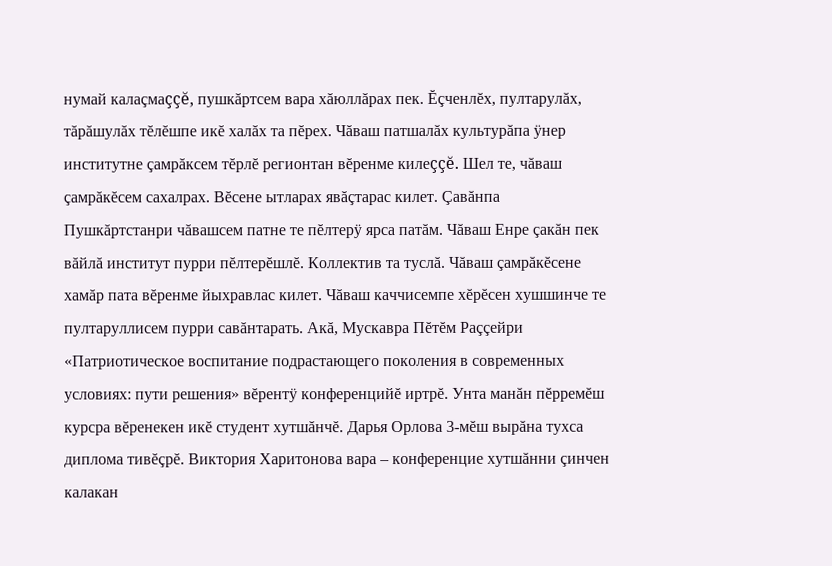нумай калаçмаççĕ, пушкăртсем вара хăюллăрах пек. Ĕçченлĕх, пултарулăх, тăрăшулăх тĕлĕшпе икĕ халăх та пĕрех. Чăваш патшалăх культурăпа ÿнер институтне çамрăксем тĕрлĕ регионтан вĕренме килеççĕ. Шел те, чăваш çамрăкĕсем сахалрах. Вĕсене ытларах явăçтарас килет. Çавăнпа Пушкăртстанри чăвашсем патне те пĕлтерÿ ярса патăм. Чăваш Енре çакăн пек вăйлă институт пурри пĕлтерĕшлĕ. Коллектив та туслă. Чăваш çамрăкĕсене хамăр пата вĕренме йыхравлас килет. Чăваш каччисемпе хĕрĕсен хушшинче те пултаруллисем пурри савăнтарать. Акă, Мускавра Пĕтĕм Раççейри «Патриотическое воспитание подрастающего поколения в современных условиях: пути решения» вĕрентÿ конференцийĕ иртрĕ. Унта манăн пĕрремĕш курсра вĕренекен икĕ студент хутшăнчĕ. Дарья Орлова 3-мĕш вырăна тухса диплома тивĕçрĕ. Виктория Харитонова вара – конференцие хутшăнни çинчен калакан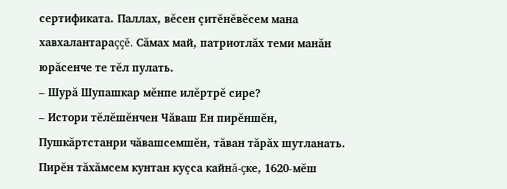сертификата. Паллах, вĕсен çитĕнĕвĕсем мана хавхалантараççĕ. Сăмах май, патриотлăх теми манăн юрăсенче те тĕл пулать.
– Шурă Шупашкар мĕнпе илĕртрĕ сире?
– Истори тĕлĕшĕнчен Чăваш Ен пирĕншĕн, Пушкăртстанри чăвашсемшĕн, тăван тăрăх шутланать. Пирĕн тăхăмсем кунтан куçса кайнă-çке, 1620-мĕш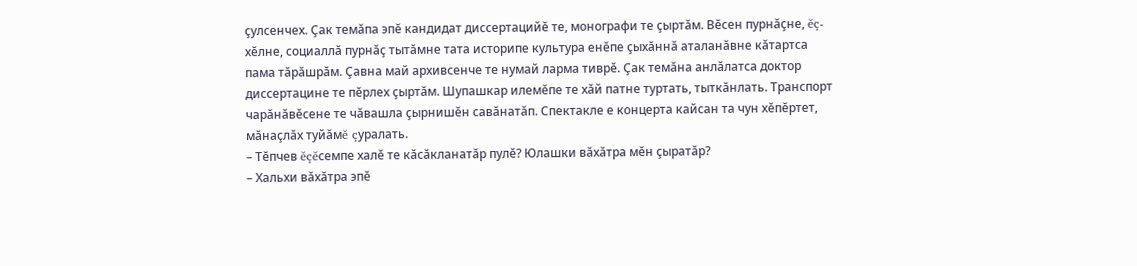çулсенчех. Çак темăпа эпĕ кандидат диссертацийĕ те, монографи те çыртăм. Вĕсен пурнăçне, ĕç-хĕлне, социаллă пурнăç тытăмне тата историпе культура енĕпе çыхăннă аталанăвне кăтартса пама тăрăшрăм. Çавна май архивсенче те нумай ларма тиврĕ. Çак темăна анлăлатса доктор диссертацине те пĕрлех çыртăм. Шупашкар илемĕпе те хăй патне туртать, тыткăнлать. Транспорт чарăнăвĕсене те чăвашла çырнишĕн савăнатăп. Спектакле е концерта кайсан та чун хĕпĕртет, мăнаçлăх туйăмĕ çуралать.
– Тĕпчев ĕçĕсемпе халĕ те кăсăкланатăр пулĕ? Юлашки вăхăтра мĕн çыратăр?
– Хальхи вăхăтра эпĕ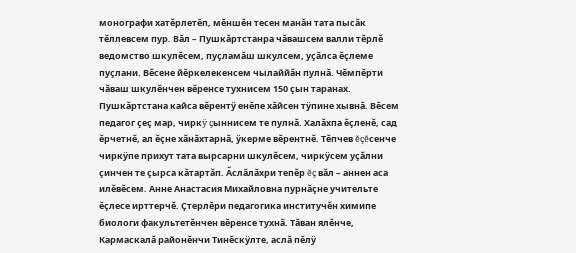монографи хатĕрлетĕп, мĕншĕн тесен манăн тата пысăк тĕллевсем пур. Вăл – Пушкăртстанра чăвашсем валли тĕрлĕ ведомство шкулĕсем, пуçламăш шкулсем, уçăлса ĕçлеме пуçлани. Вĕсене йĕркелекенсем чылаййăн пулнă. Чĕмпĕрти чăваш шкулĕнчен вĕренсе тухнисем 150 çын таранах. Пушкăртстана кайса вĕрентÿ енĕпе хăйсен тÿпине хывнă. Вĕсем педагог çеç мар, чиркÿ çыннисем те пулнă. Халăхпа ĕçленĕ, сад ĕрчетнĕ, ал ĕçне хăнăхтарнă, ÿкерме вĕрентнĕ. Тĕпчев ĕçĕсенче чиркÿпе прихут тата вырсарни шкулĕсем, чиркÿсем уçăлни çинчен те çырса кăтартăп. Ăслăлăхри тепĕр ĕç вăл – аннен аса илĕвĕсем. Анне Анастасия Михайловна пурнăçне учительте ĕçлесе ирттерчĕ. Çтерлĕри педагогика институчĕн химипе биологи факультетĕнчен вĕренсе тухнă. Тăван ялĕнче, Кармаскалă районĕнчи Тинĕскÿлте, аслă пĕлÿ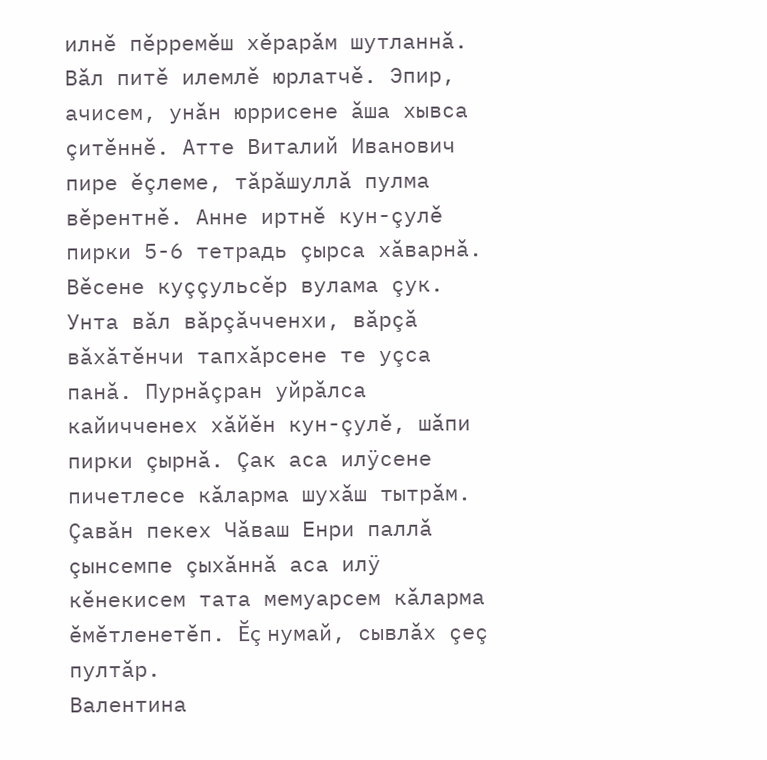илнĕ пĕрремĕш хĕрарăм шутланнă. Вăл питĕ илемлĕ юрлатчĕ. Эпир, ачисем, унăн юррисене ăша хывса çитĕннĕ. Атте Виталий Иванович пире ĕçлеме, тăрăшуллă пулма вĕрентнĕ. Анне иртнĕ кун-çулĕ пирки 5-6 тетрадь çырса хăварнă. Вĕсене куççульсĕр вулама çук. Унта вăл вăрçăчченхи, вăрçă вăхăтĕнчи тапхăрсене те уçса панă. Пурнăçран уйрăлса кайичченех хăйĕн кун-çулĕ, шăпи пирки çырнă. Çак аса илÿсене пичетлесе кăларма шухăш тытрăм. Çавăн пекех Чăваш Енри паллă çынсемпе çыхăннă аса илÿ кĕнекисем тата мемуарсем кăларма ĕмĕтленетĕп. Ĕç нумай, сывлăх çеç пултăр.
Валентина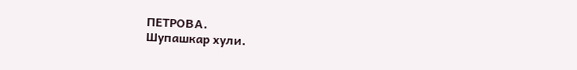ПЕТРОВА.
Шупашкар хули.